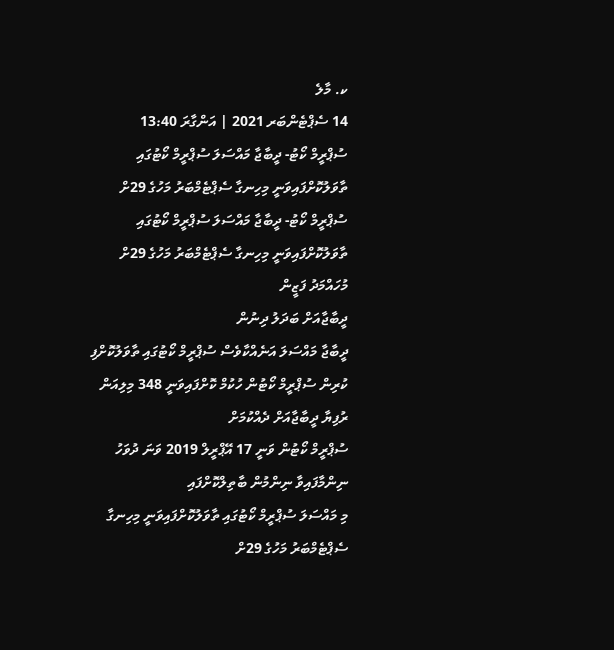ކ. މާލެ
14 ސެޕްޓެންބަރ 2021 | އަންގާރަ 13:40
ސުޕްރީމް ކޯޓު- ދީބާޖާ މައްސަލަ ސުޕްރީމް ކޯޓުގައި ތާވަލުކޮށްފައިވަނީ މިހިނގާ ސެޕްޓެމްބަރު މަހުގެ 29ށް
ސުޕްރީމް ކޯޓު- ދީބާޖާ މައްސަލަ ސުޕްރީމް ކޯޓުގައި ތާވަލުކޮށްފައިވަނީ މިހިނގާ ސެޕްޓެމްބަރު މަހުގެ 29ށް
މުހައްމަދު ފަޒީން
ދީބާޖާއަށް ބަދަލު ދިނުން
ދީބާޖާ މައްސަލަ އަނެއްކާވެސް ސުޕްރީމް ކޯޓުގައި ތާވަލުކޮށްފި
ކުރިން ސުޕްރީމް ކޯޓުން ހުކުމް ކޮށްފައިވަނީ 348 މިލިއަން ރުފިޔާ ދީބާޖާއަށް ދެއްކުމަށް
ސުޕްރީމް ކޯޓުން ވަނީ 17 އޭޕްރީލް 2019 ވަނަ ދުވަހު ނިންމާފައިވާ ނިންމުން ބާތިލްކޮށްފައި
މި މައްސަލަ ސުޕްރީމް ކޯޓުގައި ތާވަލުކޮށްފައިވަނީ މިހިނގާ ސެޕްޓެމްބަރު މަހުގެ 29ށް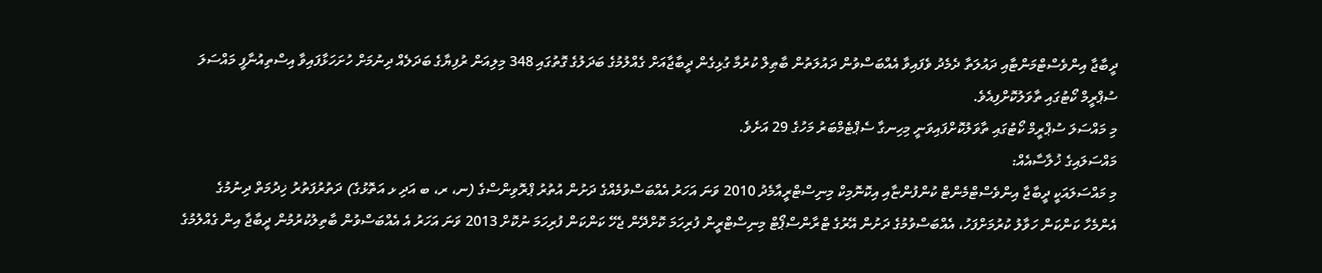ދީބާޖާ އިންވެސްޓްމަންޓާއި ދައުލަތާ ދެމެދު ވެފައިވާ އެއްބަސްވުން ދައުލަތުން ބާޠިލް ކުރުމާ ގުޅިގެން ދީބާޖާއަށް ގެއްލުމުގެ ބަދަލުގެ ގޮތުގައި 348 މިލިއަން ރުފިޔާގެ ބަދަލެއް ދިނުމަށް ހުށަހަޅާފައިވާ އިސްތިއުނާފީ މައްސަލަ ސުޕްރީމް ކޯޓުގައި ތާވަލުކޮށްފިއެވެ.
މި މައްސަލަ ސުޕްރީމް ކޯޓުގައި ތާވަލުކޮށްފައިވަނީ މިހިނގާ ސެޕްޓެމްބަރު މަހުގެ 29 އަށެވެ.
މައްސަލައިގެ ޚުލާސާއެއް:
މި މައްސަލައަކީ ދީބާޖާ އިންވެސްޓްމެންޓް ކުންފުންޏާއި އިކޮނޮމިކް މިނިސްޓްރީއާމެދު 2010 ވަނަ އަހަރު އެއްބަސްވުމެއްގެ ދަށުން އުތުރު ޕްރޮވިންސްގެ (ނ، ރ، ބ އަދި ޅ އަތޮޅުގެ) ދަތުރުފަތުރު ޚިދުމަތް ދިނުމުގެ އެންމެހާ ކަންކަން ހަވާލު ކުރުމަށްފަހު، އެއްބަސްވުމުގެ ދަށުން އޭރުގެ ޓްރާންސްޕޯޓް މިނިސްޓްރީން ފުރިހަމަ ކޮށްދޭން ޖެހޭ ކަންކަން ފުރިހަމަ ނުކޮށް 2013 ވަނަ އަހަރު އެ އެއްބަސްވުން ބާތިލުކުރުމުން ދީބާޖާ އިން ގެއްލުމުގެ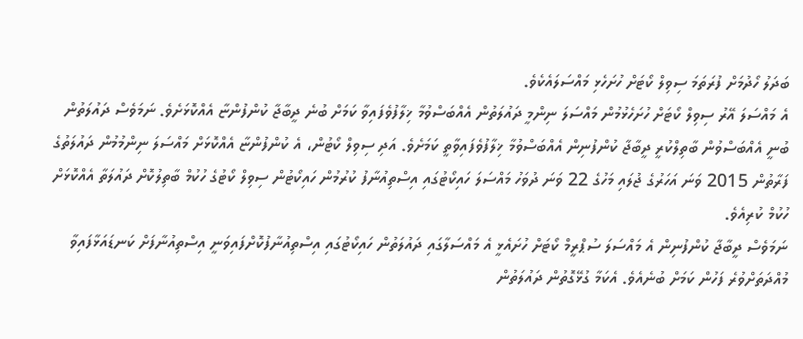ބަދަލު ހޯދުމަށް ފުރަތަމަ ސިވިލް ކޯޓަށް ހުށަހެޅި މައްސަލައެކެވެ.
އެ މައްސަލަ އޭރު ސިވިލް ކޯޓަށް ހުށަހެޅުމުން މައްސަލަ ނިންމީ ދައުލަތުން އެއްބަސްވުމާ ޚިލާފުވެފައިވާ ކަމަށް ބުނެ ދީބާޖާ ކުންފުންޏާ އެއްކޮޅަށެވެ. ނަމަވެސް ދައުލަތުން ބުނީ އެއްބަސްވުން ބާތިލްކުރީ ދީބާޖާ ކުންފުނިން އެއްބަސްވުމާ ޚިލާފުވެފައިވާތީ ކަމަށެވެ. އަދި ސިވިލް ކޯޓުން، އެ ކުންފުންޏާ އެއްކޮޅަށް މައްސަލަ ނިންމުމުން ދައުލަތުގެ ފަރާތުން 2015 ވަނަ އަހަރުގެ ޖުލައި މަހުގެ 22 ވަނަ ދުވަހު މައްސަލަ ހައިކޯޓުގައި އިސްތިއުނާފު ކުރުމުން ހައިކޯޓުން ސިވިލް ކޯޓުގެ ހުކުމް ބާތިލުކޮށް ދައުލަތާ އެއްކޮޅަށް ހުކުމް ކުރިއެވެ.
ނަމަވެސް ދީބާޖާ ކުންފުނިން އެ މައްސަލަ ސުޕްރީމް ކޯޓަށް ހުށައެޅީ އެ މައްސަލާގައި ދައުލަތުން ހައިކޯޓުގައި އިސްތިއުނާފުކޮށްފައިވަނީ އިސްތިއުނާފަށް ކަނޑައަޅާފައިވާ މުއްދަތަށްވުރެ ފަހުން ކަމަށް ބުނެއެވެ. އެކަމާ ގުޅޭގޮތުން ދައުލަތުން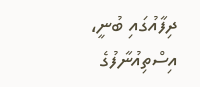ދިފާއުގައި ބުނީ، އިސްތިއުނާފުގެ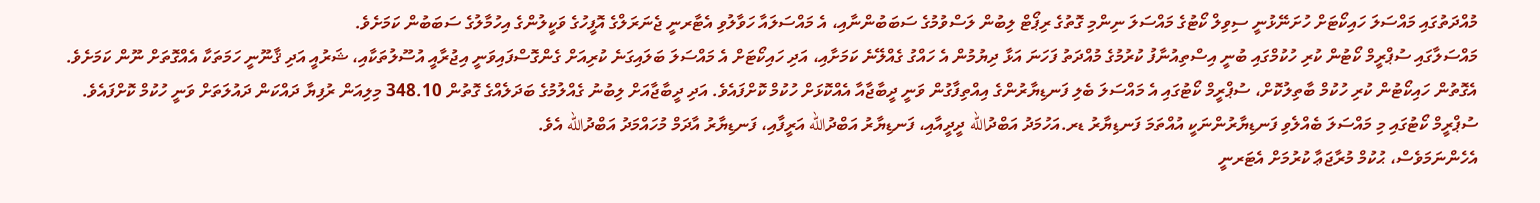މުއްދަތުގައި މައްސަލަ ހައިކޯޓަށް ހުށަނޭޅުނީ ސިވިލް ކޯޓުގެ މައްސަލަ ނިންމި ގޮތުގެ ރިޕޯޓް ލިބުން ލަސްވުމުގެ ސަބަބުންނާއި، އެ މައްސަލައާ ހަވާލުވި އެޓާރނީ ޖެނަރަލްގެ އޮފީހުގެ ވަކީލުންގެ އިހުމާލުގެ ސަބަބުން ކަމަށެވެ.
މައްސަލާގައި ސުޕްރީމް ކޯޓުން ކުރި ހުކުމްގައި ބުނީ އިސްތިއުނާފު ކުރުމުގެ މުއްދަތު ފަހަނަ އަޅާ ދިޔުމުން އެ ހައްގު ގެއްލޭނެ ކަމަށާއި، އަދި ހައިކޯޓަށް އެ މައްސަލަ ބަލައިގަނެ ކުރިއަށް ގެންގޮސްފައިވަނީ އިޖުރާއީ އުސޫލުތަކާއި، ޝަރުއީ އަދި ޤާނޫނީ ހަމަތަކާ އެއްގޮތަށް ނޫން ކަމަށެވެ. އެގޮތުން ހައިކޯޓުން ކުރި ހުކުމް ބާތިލުކޮށް، ސުޕްރީމް ކޯޓުގައި އެ މައްސަލަ ބެލި ފަނޑިޔާރުންގެ އިއްތިފާގުން ވަނީ ދީބާޖާއާ އެއްކޮޅަށް ހުކުމް ކޮށްފައެވެ. އަދި ދީބާޖާއަށް ލިބުނު ގެއްލުމުގެ ބަދަލެއްގެ ގޮތުން 348.10 މިލިއަން ރުފިޔާ ދައްކަން ދައުލަތަށް ވަނީ ހުކުމް ކޮށްފައެވެ.
ސުޕްރީމް ކޯޓުގައި މި މައްސަލަ ބެއްލެވި ފަނޑިޔާރުންނަކީ އުއްތަމަ ފަނޑިޔާރު ޑރ.އަހުމަދު އަބްދުالله ދީދީއާއި، ފަނޑިޔާރު އަބްދުالله އަރީފާއި، ފަނޑިޔާރު އާދަމް މުހައްމަދު އަބްދުالله އެވެ.
އެހެންނަމަވެސް، ޙުކުމް މުރާޖަޢާ ކުރުމަށް އެޓަރނީ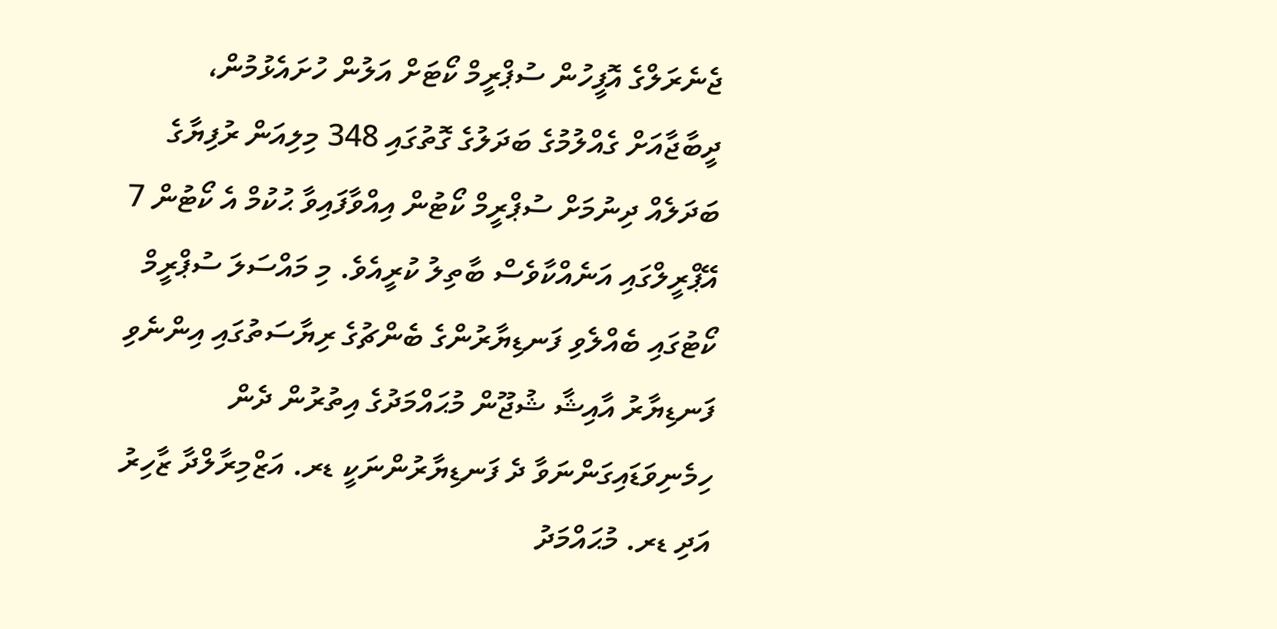ޖެނެރަލްގެ އޮފީހުން ސުޕްރީމް ކޯޓަށް އަލުން ހުށައެޅުމުން، ދީބާޖާއަށް ގެއްލުމުގެ ބަދަލުގެ ގޮތުގައި 348 މިލިއަން ރުފިޔާގެ ބަދަލެއް ދިނުމަށް ސުޕްރީމް ކޯޓުން އިއްވާފައިވާ ޙުކުމް އެ ކޯޓުން 7 އޭޕްރީލްގައި އަނެއްކާވެސް ބާތިލު ކުރީއެވެ. މި މައްސަލަ ސުޕްރީމް ކޯޓުގައި ބެއްލެވި ފަނޑިޔާރުންގެ ބެންޗުގެ ރިޔާސަތުގައި އިންނެވި ފަނޑިޔާރު އާއިޝާ ޝުޖޫން މުޙައްމަދުގެ އިތުރުން ދެން ހިމެނިވަޑައިގަންނަވާ ދެ ފަނޑިޔާރުންނަކީ ޑރ. އަޒްމިރާލްދާ ޒާހިރު އަދި ޑރ. މުޙައްމަދު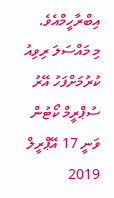އިބްރާހީމްއެވެ.
މި މައްސަލަ ރިވިއު ކުރުމަށްފަހު އޭރު ސުޕްރީމް ކޯޓުން ވަނީ 17 އޭޕްރީލް 2019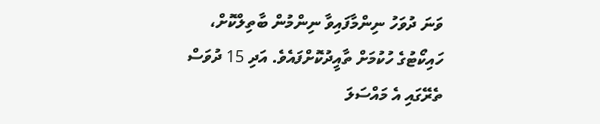ވަނަ ދުވަހު ނިންމާފައިވާ ނިންމުން ބާތިލްކޮށް، ހައިކޯޓުގެ ހުކުމަށް ތާއީދުކޮށްފައެވެ. އަދި 15 ދުވަސް ތެރޭގައި އެ މައްސަލަ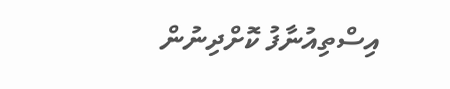އިސްތިއުނާފު ކޮށްދިނުން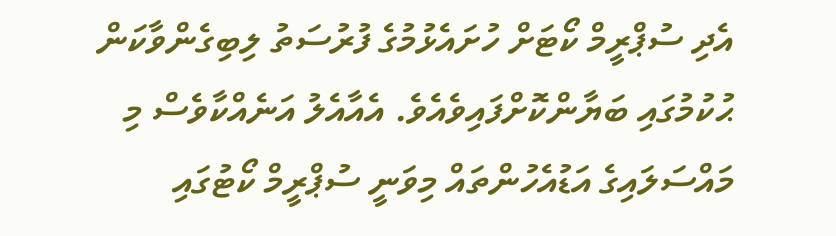އެދި ސުޕްރީމް ކޯޓަށް ހުށައެޅުމުގެ ފުރުސަތު ލިބިގެންވާކަން ޙުކުމުގައި ބަޔާންކޮށްފައިވެއެވެ. އެއާއެލު އަނެއްކާވެސް މި މައްސަލައިގެ އަޑުއެހުންތައް މިވަނީ ސުޕްރީމް ކޯޓުގައި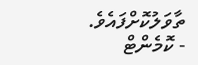ތާވަލުކޮށްފައެވެ.
- ކޮމެންޓް